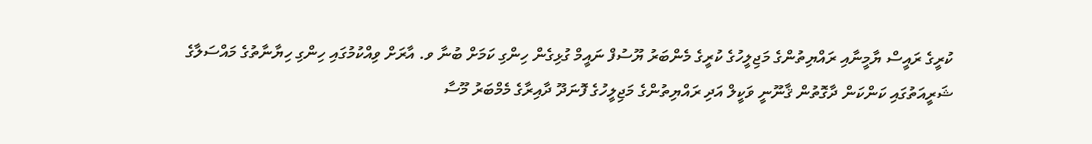ކުރީގެ ރައީސް ޔާމީނާއި ރައްޔިތުންގެ މަޖިލީހުގެ ކުރީގެ މެންބަރު ޔޫސުފް ނައީމް ގުޅިގެން ހިންގި ކަމަށް ބުނާ ވ. އާރަށް ވިއްކުމުގައި ހިންގި ހިޔާނާތުގެ މައްސަލާގެ ޝަރީއަތުގައި ކަންކަން ދާގޮތުން ޤާނޫނީ ވަކީލް އަދި ރައްޔިތުންގެ މަޖިލީހުގެ ފޮނަދޫ ދާއިރާގެ މެމްބަރު މޫސާ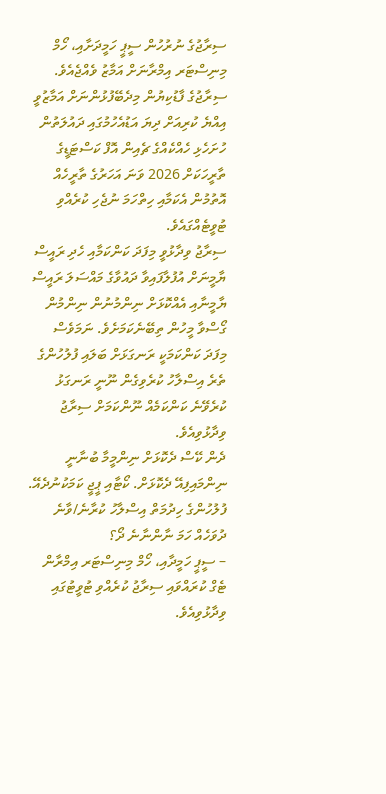ސިރާޖުގެ ނުރުހުން ސީޕީ ހަމީދަށާއި، ހޯމް މިނިސްޓަރ އިމްރާނަށް އަމާޒު ވެއްޖެއެވެ.
ސިރާޖުގެ ފާޑުކިޔުން މިދެބޭފުޅުންނަށް އަމާޒުވީ އިއްޔެ ކުރިއަށް ދިޔަ އަޑުއެހުމުގައި ދައުލަތުން ހުށަހެޅި ހެއްކެއްގެ ޗެއިން އޮފް ކަސްޓަޑީގެ ތާރީހަކަށް 2026 ވަނަ އަހަރުގެ ތާރީހެއް އޮތުމުން އެކަމާއި ހިތްހަމަ ނުޖެހި ކުރެއްވި ޓުވީޓެއްގައެވެ.
ސިރާޖު ވިދާޅުވީ މިފަދަ ކަންކަމާއި ހެދި ރައީސް ޔާމީނަށް އުފުލާފައިވާ ދައުވާގެ މައްސަލަ ރައީސް ޔާމީނާއި އެއްކޮޅަށް ނިންމުނުން ނިންމުން ގޯސްވާ މީހުން ތިބޭނެކަމަށެވެ. ނަމަވެސް މިފަދަ ކަންކަމަކީ ރަނގަޅަށް ބަލައި ފުލުހުންގެ ތެރެ އިސްލާހު ކުރެވިގެން ނޫނީ ރަނގަޅު ކުރެވޭނެ ކަންކަމެއް ނޫންކަމަށް ސިރާޖު ވިދާޅުވިއެވެ.
ދެން ކޭސް ދެކޮޅަށް ނިންމީމާ ބުނާނީ ނިންމައިފިއޭ ދެކޮޅަށް. ކޯޓާއި ޕީޖީ ކަމަކުނުދެއޭ. ފުލުހުންގެ ހިދުމަތް އިސްލާހު ކުރާނެ/ވާނެ ދުވަހެއް ހަމަ ނާންނާނެ ދޯ؟
– ސީޕީ ހަމީދާއި، ހޯމް މިނިސްޓަރ އިމްރާން ޓެގް ކުރައްވައި ސިރާޖު ކުރެއްވި ޓުވީޓުގައި ވިދާޅުވިއެވެ.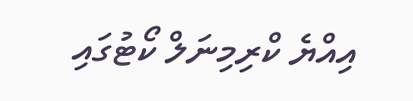އިއްޔެ ކްރިމިނަލް ކޯޓުގައި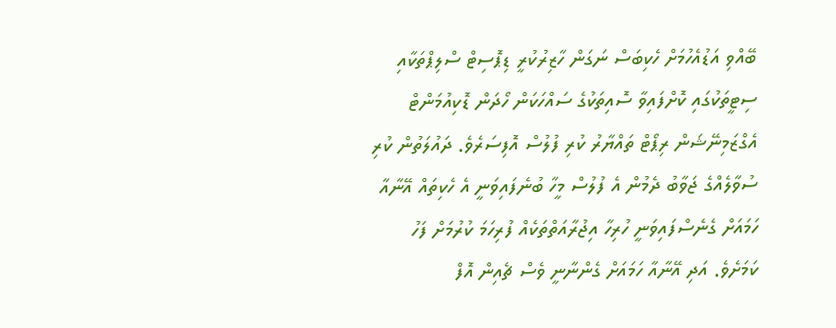ބޭއްވި އަޑުއެހުމަށް ހެކިބަސް ނަގަން ހާޒިރުކުރީ ޑިޕޮސިޓް ސްލިޕްތަކާއި ސިޓީތަކުގައި ކޮށްފައިވާ ސޮއިތަކުގެ ސައްހަކަން ހޯދަން ޑޮކިއުމަންޓް އެގްޒަމިނޭޝަން ރިޕޯޓް ތައްޔާރު ކުރި ފުލުސް އޮފިސަރެވެ. ދައުލަތުން ކުރި ސުވާލެއްގެ ޖަވާބު ދެމުން އެ ފުލުސް މީހާ ބުނެފައިވަނީ އެ ހެކިތައް އޭނާއާ ހަމައަށް ގެނެސްފައިވަނީ ހުރިހާ އިޖުރާއަތްތަކެއް ފުރިހަމަ ކުރުމަށް ފަހު ކަމަށެވެ. އަދި އޭނާއާ ހަމައަށް ގެންނާނީ ވެސް ޗެއިން އޮފް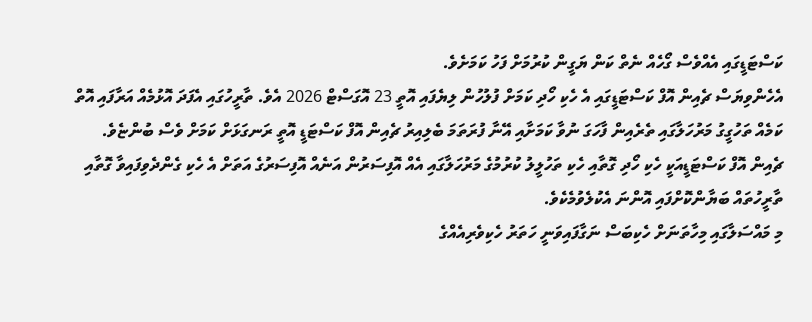ކަސްޓަޑީގައި އެއްވެސް ގޯހެއް ނެތް ކަން ޔަގީން ކުރުމަށް ފަހު ކަމަށެވެ.
އެހެންވިޔަސް ޗެއިން އޮފް ކަސްޓަޑީގައި އެ ހެކި ހޯދި ކަމަށް ފުލުހުން ލިޔެފައި އޮތީ 23 އޮގަސްޓް 2026 އެވެ. ތާރީހުގައި އެފަދަ އޮޅުމެއް އަރާފައި އޮތް ކަމެއް ތަހުގީގު މަރުހަލާގައި ތެރެއިން ފާހަގަ ނުވާ ކަމަށާއި އޭނާ ފުރަތަމަ ބެލިއިރު ޗެއިން އޮފް ކަސްޓަޑީ އޮތީ ރަނގަޅަށް ކަމަށް ވެސް ބުންޏެވެ.
ޗެއިން އޮފް ކަސްޓަޑީއަކީ ހެކި ހޯދި ގޮތާއި ހެކި ތަހުލީލު ކުރުމުގެ މަރުހަލާގައި އެއް އޮފިސަރުން އަނެއް އޮފިސަރުގެ އަތަށް އެ ހެކި ގެންދެވިފައިވާ ގޮތާއި ތާރީހުތައް ބަޔާންކޮށްފައި އޮންނަ އެކުލެވުމެކެވެ.
މި މައްސަލާގައި މިހާތަނަށް ހެކިބަސް ނަގާފައިވަނީ ހަތަރު ހެކިވެރިއެއްގެ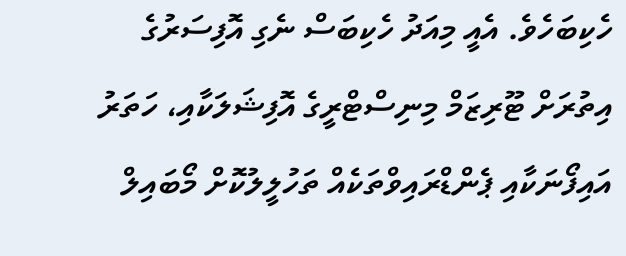ހެކިބަހެވެ. އެއީ މިއަދު ހެކިބަސް ނެގި އޮފިސަރުގެ އިތުރަށް ޓޫރިޒަމް މިނިސްޓްރީގެ އޮފިޝަލަކާއި، ހަތަރު އައިފޯނަކާއި ޕެންޑްރައިވްތަކެއް ތަހުލީލުކޮށް މޯބައިލް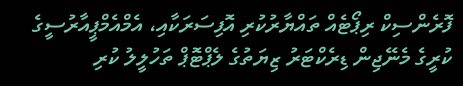ފޮރެންސިކް ރިޕޯޓެއް ތައްޔާރުކުރި އޮފިސަރަކާއި، އެމްއެމްޕީއާރުސީގެ ކުރީގެ މެނޭޖިން ޑިރެކްޓަރު ޒިޔަތުގެ ލެޕްޓޮޕް ތަހުލީލު ކުރި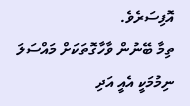އޮފިސަރެވެ.
ތިމާ ބޭނުން ވާހާގޮތަކަށް މައްސަލަ ނިމުމަކީ އެއީ އަދި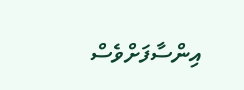އިންސާފަށްވެސް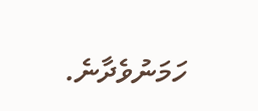ހަމަނުވެދާނެ.